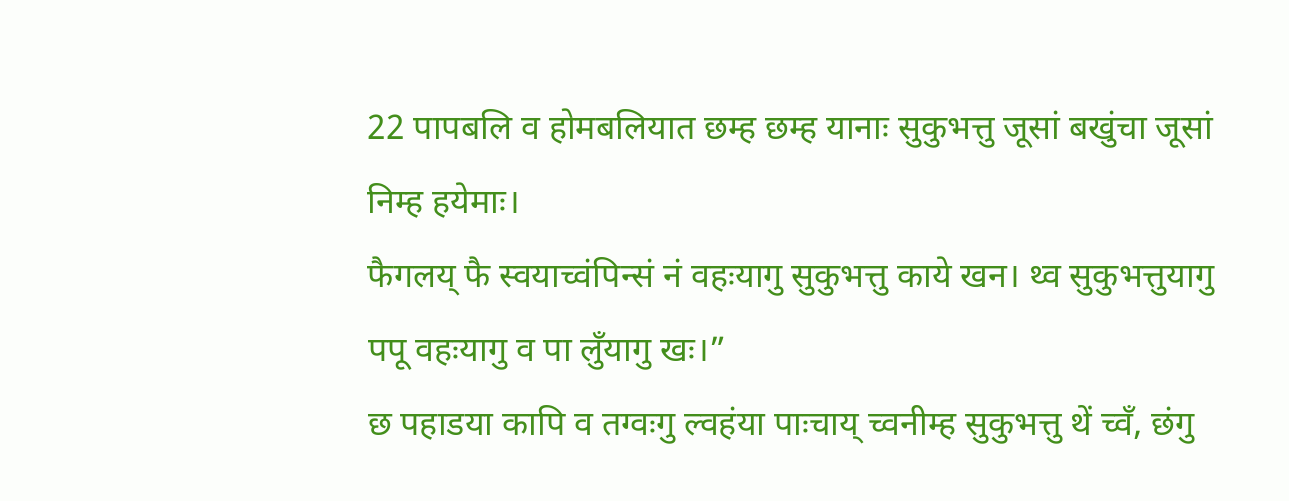22 पापबलि व होमबलियात छम्ह छम्ह यानाः सुकुभत्तु जूसां बखुंचा जूसां निम्ह हयेमाः।
फैगलय् फै स्वयाच्वंपिन्सं नं वहःयागु सुकुभत्तु काये खन। थ्व सुकुभत्तुयागु पपू वहःयागु व पा लुँयागु खः।”
छ पहाडया कापि व तग्वःगु ल्वहंया पाःचाय् च्वनीम्ह सुकुभत्तु थें च्वँ, छंगु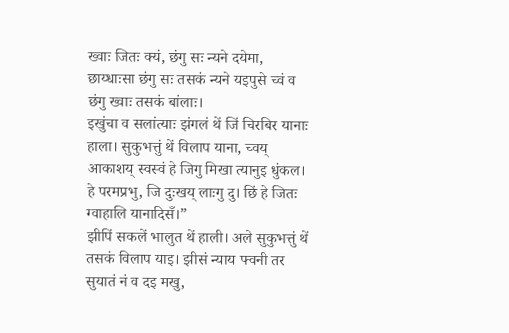ख्वाः जितः क्यं, छंगु सः न्यने दयेमा, छाय्धाःसा छंगु सः तसकं न्यने यइपुसे च्वं व छंगु ख्वाः तसकं बांलाः।
इखुंचा व सलांत्याः झंगलं थें जिं चिरबिर यानाः हाला। सुकुभत्तुं थें विलाप याना, च्वय् आकाशय् स्वस्वं हे जिगु मिखा त्यानुइ धुंकल। हे परमप्रभु, जि दुःखय् लाःगु दु। छिं हे जितः ग्वाहालि यानादिसँ।”
झीपिं सकलें भालुत थें हाली। अले सुकुभत्तुं थें तसकं विलाप याइ। झीसं न्याय फ्वनी तर सुयातं नं व दइ मखु,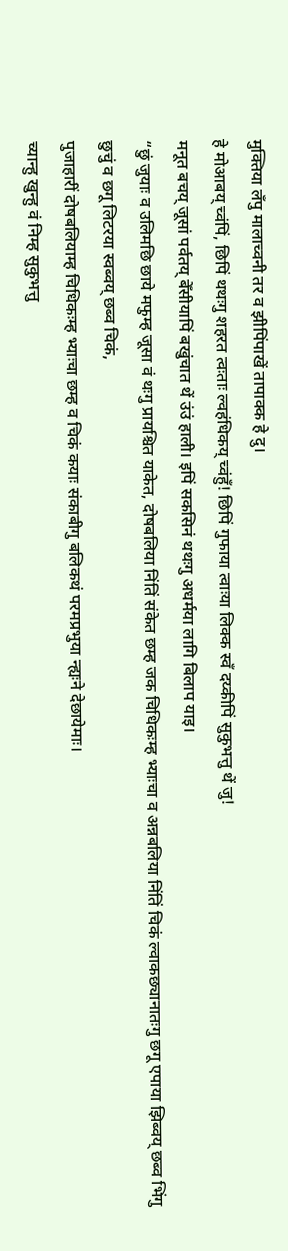मुक्तिया लँपु मालाच्वनी तर व झीपिंपाखें तापाक्क हे दु।
हे मोआबय् च्वंपिं, छिपिं थथःगु शहरत त्वःताः ल्वहंधिकय् च्वंहुँ! छिपिं गुफाया त्वाःया लिक्क स्वँ दय्कीपिं सुकुभत्तु थें जु!
मनूत बचय् जूसां पर्वतय् बेँसीयापिं बखुंचात थें उंउं हाली। इपिं सकसिनं थथःगु अधर्मया लागि बिलाप याइ।
“छुं जुयाः व उलिमछि छाये मफुम्ह जूसा वं थःगु प्रायश्चित याकेत, दोषबलिया निंतिं संकेत छम्ह जक चिधिकःम्ह भ्याःचा व अन्नबलिया निंतिं चिकं ल्वाकछ्यानातःगु छगू एपाया झिब्वय् छब्व भिंगु छुचुं व छगू लिटरया स्वब्वय् छब्व चिकं,
पुजाहारीं दोषबलियाम्ह चिधिकःम्ह भ्याःचा छम्ह व चिकं कयाः संकाबीगु बलिकथं परमप्रभुया न्ह्यःने देछायेमाः।
च्यान्हु खुन्हु वं निम्ह सुकुभत्तु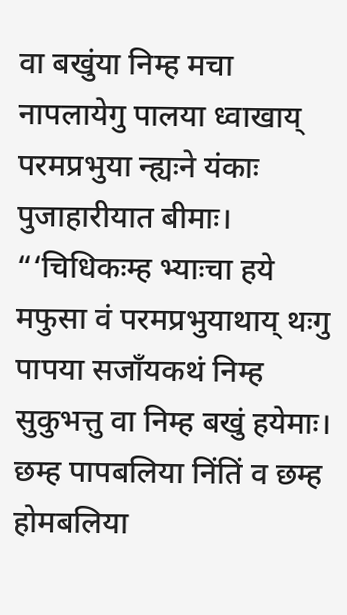वा बखुंया निम्ह मचा नापलायेगु पालया ध्वाखाय् परमप्रभुया न्ह्यःने यंकाः पुजाहारीयात बीमाः।
“‘चिधिकःम्ह भ्याःचा हये मफुसा वं परमप्रभुयाथाय् थःगु पापया सजाँयकथं निम्ह सुकुभत्तु वा निम्ह बखुं हयेमाः। छम्ह पापबलिया निंतिं व छम्ह होमबलिया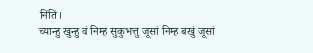निंतिं।
च्यान्हु खुन्हु वं निम्ह सुकुभत्तु जूसां निम्ह बखुं जूसां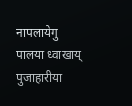नापलायेगु पालया ध्वाखाय् पुजाहारीया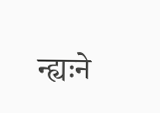न्ह्यःने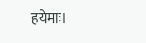हयेमाः।